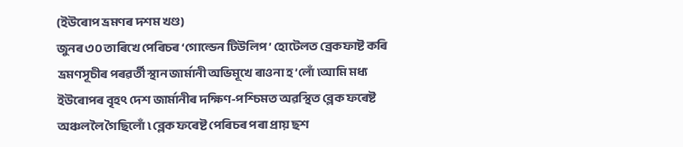(ইউৰোপ ভ্ৰমণৰ দশম খণ্ড)
জুনৰ ৩০ তাৰিখে পেৰিচৰ ‘গোল্ডেন টিউলিপ’ হোটেলত ব্ৰেকফাষ্ট কৰি ভ্ৰমণসূচীৰ পৰৱৰ্তী স্থান জাৰ্মানী অভিমূখে ৰাওনা হ’লোঁ ৷আমি মধ্য ইউৰোপৰ বৃহৎ দেশ জাৰ্মানীৰ দক্ষিণ-পশ্চিমত অৱস্থিত ব্লেক ফৰেষ্ট অঞ্চললৈ গৈছিলোঁ ৷ ব্লেক ফৰেষ্ট পেৰিচৰ পৰা প্ৰায় ছশ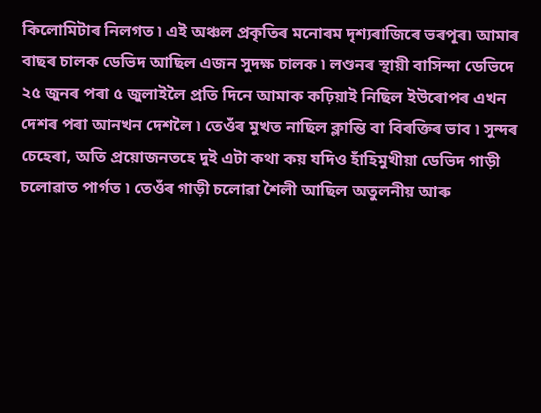কিলোমিটাৰ নিলগত ৷ এই অঞ্চল প্ৰকৃতিৰ মনোৰম দৃশ্যৰাজিৰে ভৰপূৰ৷ আমাৰ বাছৰ চালক ডেভিদ আছিল এজন সুদক্ষ চালক ৷ লণ্ডনৰ স্থায়ী বাসিন্দা ডেভিদে ২৫ জুনৰ পৰা ৫ জুলাইলৈ প্ৰতি দিনে আমাক কঢ়িয়াই নিছিল ইউৰোপৰ এখন দেশৰ পৰা আনখন দেশলৈ ৷ তেওঁৰ মুখত নাছিল ক্লান্তি বা বিৰক্তিৰ ভাব ৷ সুন্দৰ চেহেৰা, অতি প্ৰয়োজনতহে দুই এটা কথা কয় যদিও হাঁহিমুখীয়া ডেভিদ গাড়ী চলোৱাত পাৰ্গত ৷ তেওঁৰ গাড়ী চলোৱা শৈলী আছিল অতুলনীয় আৰু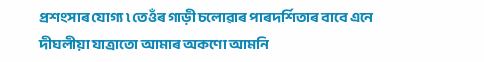প্ৰশংসাৰ যোগ্য ৷ তেওঁৰ গাড়ী চলোৱাৰ পাৰদৰ্শিতাৰ বাবে এনে দীঘলীয়া যাত্ৰাতো আমাৰ অকণো আমনি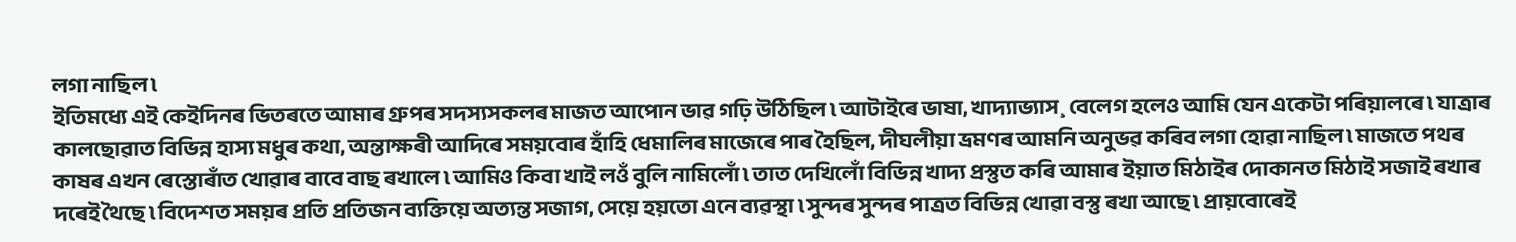লগা নাছিল ৷
ইতিমধ্যে এই কেইদিনৰ ভিতৰতে আমাৰ গ্ৰুপৰ সদস্যসকলৰ মাজত আপোন ভাৱ গঢ়ি উঠিছিল ৷ আটাইৰে ভাষা, খাদ্যাভ্যাস¸ বেলেগ হলেও আমি যেন একেটা পৰিয়ালৰে ৷ যাত্ৰাৰ কালছোৱাত বিভিন্ন হাস্য মধুৰ কথা, অন্তাক্ষৰী আদিৰে সময়বোৰ হাঁহি ধেমালিৰ মাজেৰে পাৰ হৈছিল, দীঘলীয়া ভ্ৰমণৰ আমনি অনুভৱ কৰিব লগা হোৱা নাছিল ৷ মাজতে পথৰ কাষৰ এখন ৰেস্তোৰাঁত খোৱাৰ বাবে বাছ ৰখালে ৷ আমিও কিবা খাই লওঁ বুলি নামিলোঁ ৷ তাত দেখিলোঁ বিভিন্ন খাদ্য প্ৰস্তুত কৰি আমাৰ ইয়াত মিঠাইৰ দোকানত মিঠাই সজাই ৰখাৰ দৰেই থৈছে ৷ বিদেশত সময়ৰ প্ৰতি প্ৰতিজন ব্যক্তিয়ে অত্যন্ত সজাগ, সেয়ে হয়তো এনে ব্যৱস্থা ৷ সুন্দৰ সুন্দৰ পাত্ৰত বিভিন্ন খোৱা বস্তু ৰখা আছে ৷ প্ৰায়বোৰেই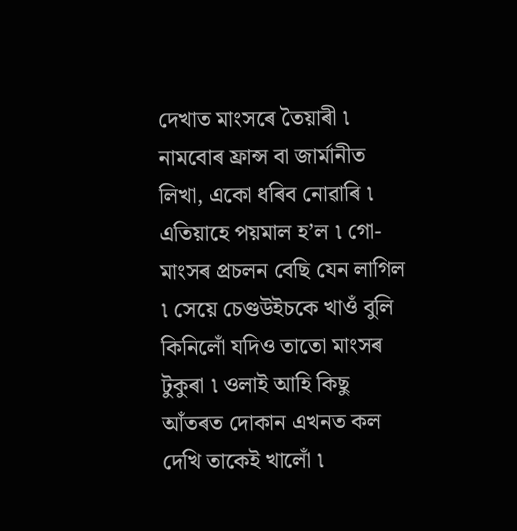দেখাত মাংসৰে তৈয়াৰী ৷ নামবোৰ ফ্ৰান্স বা জাৰ্মানীত লিখা, একো ধৰিব নোৱাৰি ৷ এতিয়াহে পয়মাল হ’ল ৷ গো-মাংসৰ প্ৰচলন বেছি যেন লাগিল ৷ সেয়ে চেণ্ডউইচকে খাওঁ বুলি কিনিলোঁ যদিও তাতো মাংসৰ টুকুৰা ৷ ওলাই আহি কিছু আঁতৰত দোকান এখনত কল দেখি তাকেই খালোঁ ৷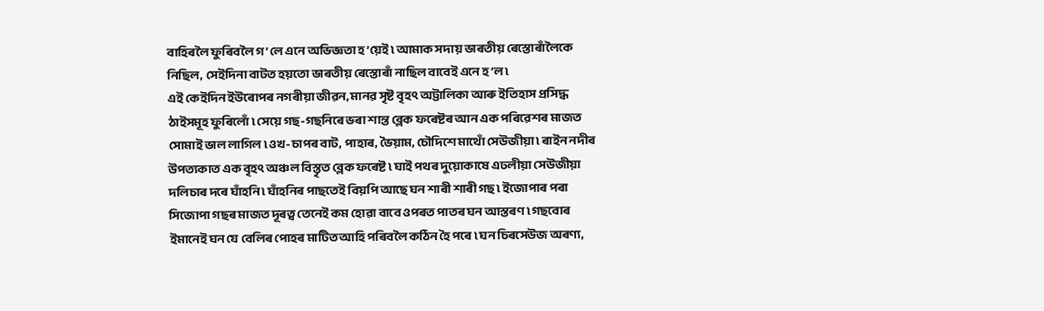বাহিৰলৈ ফুৰিবলৈ গ’লে এনে অভিজ্ঞতা হ’য়েই ৷ আমাক সদায় ভাৰতীয় ৰেস্তোৰাঁলৈকে নিছিল, সেইদিনা বাটত হয়তো ভাৰতীয় ৰেস্তোৰাঁ নাছিল বাবেই এনে হ’ল ৷
এই কেইদিন ইউৰোপৰ নগৰীয়া জীৱন, মানৱ সৃষ্ট বৃহৎ অট্টালিকা আৰু ইতিহাস প্ৰসিদ্ধ ঠাইসমূহ ফুৰিলোঁ ৷ সেয়ে গছ-গছনিৰে ভৰা শান্ত ব্লেক ফৰেষ্টৰ আন এক পৰিৱেশৰ মাজত সোমাই ভাল লাগিল ৷ ওখ-চাপৰ বাট, পাহাৰ, ভৈয়াম, চৌদিশে মাথোঁ সেউজীয়া ৷ ৰাইন নদীৰ উপত্যকাত এক বৃহৎ অঞ্চল বিস্তৃত ব্লেক ফৰেষ্ট ৷ ঘাই পথৰ দুয়োকাষে এঢলীয়া সেউজীয়া দলিচাৰ দৰে ঘাঁহনি ৷ ঘাঁহনিৰ পাছতেই বিয়পি আছে ঘন শাৰী শাৰী গছ ৷ ইজোপাৰ পৰা সিজোপা গছৰ মাজত দূৰত্ব তেনেই কম হোৱা বাবে ওপৰত পাতৰ ঘন আস্তৰণ ৷ গছবোৰ ইমানেই ঘন যে বেলিৰ পোহৰ মাটিত আহি পৰিবলৈ কঠিন হৈ পৰে ৷ ঘন চিৰসেউজ অৰণ্য,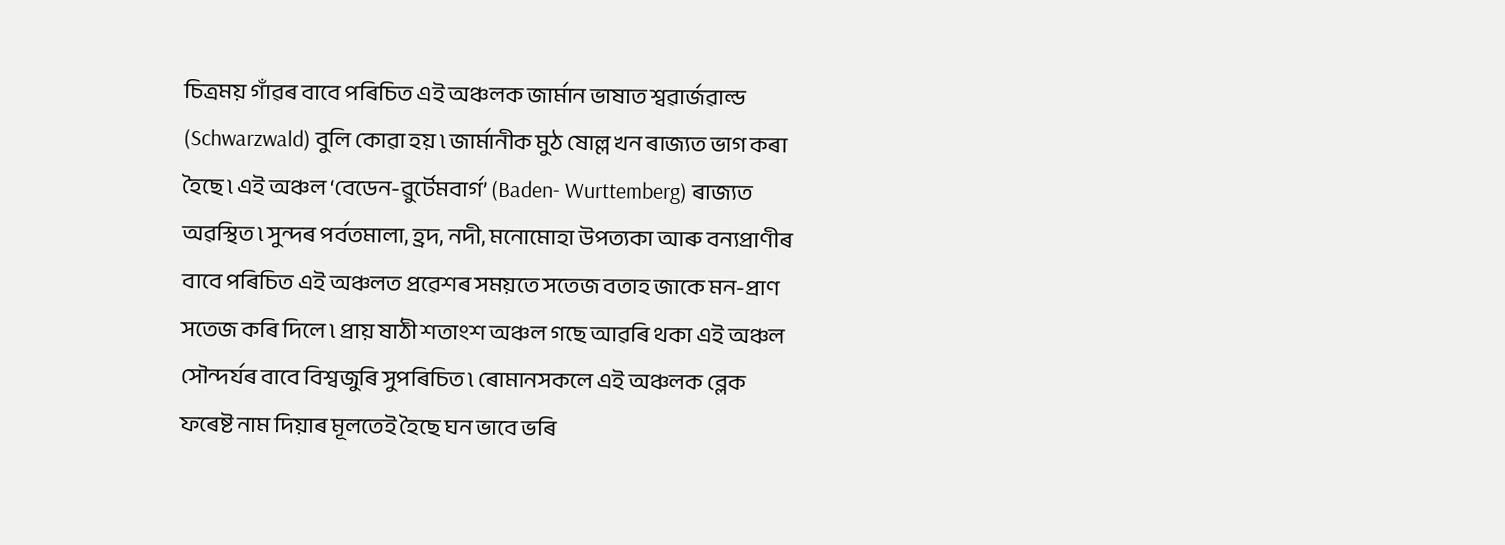চিত্ৰময় গাঁৱৰ বাবে পৰিচিত এই অঞ্চলক জাৰ্মান ভাষাত শ্বৱাৰ্জৱাল্ড (Schwarzwald) বুলি কোৱা হয় ৷ জাৰ্মানীক মুঠ ষোল্ল খন ৰাজ্যত ভাগ কৰা হৈছে ৷ এই অঞ্চল ‘বেডেন-ৱুৰ্টেমবাৰ্গ’ (Baden- Wurttemberg) ৰাজ্যত অৱস্থিত ৷ সুন্দৰ পৰ্বতমালা, হ্ৰদ, নদী, মনোমোহা উপত্যকা আৰু বন্যপ্ৰাণীৰ বাবে পৰিচিত এই অঞ্চলত প্ৰৱেশৰ সময়তে সতেজ বতাহ জাকে মন-প্ৰাণ সতেজ কৰি দিলে ৷ প্ৰায় ষাঠী শতাংশ অঞ্চল গছে আৱৰি থকা এই অঞ্চল সৌন্দৰ্যৰ বাবে বিশ্বজুৰি সুপৰিচিত ৷ ৰোমানসকলে এই অঞ্চলক ব্লেক ফৰেষ্ট নাম দিয়াৰ মূলতেই হৈছে ঘন ভাবে ভৰি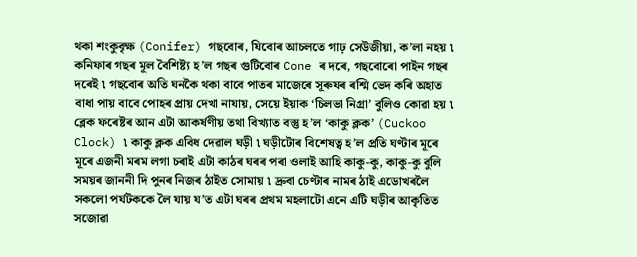থকা শংকুবৃক্ষ (Conifer) গছবোৰ, যিবোৰ আচলতে গাঢ় সেউজীয়া, ক’লা নহয় ৷ কনিফাৰ গছৰ মূল বৈশিষ্ট্য হ’ল গছৰ গুটিবোৰ Cone ৰ দৰে, গছবোৰো পাইন গছৰ দৰেই ৷ গছবোৰ অতি ঘনকৈ থকা বাবে পাতৰ মাজেৰে সূৰুযৰ ৰশ্মি ভেদ কৰি অহাত বাধা পায় বাবে পোহৰ প্ৰায় দেখা নাযায়, সেয়ে ইয়াক ‘চিলভা নিগ্ৰা’ বুলিও কোৱা হয় ৷
ব্লেক ফৰেষ্টৰ আন এটা আকৰ্ষণীয় তথা বিখ্যাত বস্তু হ’ল ‘কাকু ক্লক’ (Cuckoo Clock) ৷ কাকু ক্লক এবিধ দেৱাল ঘড়ী ৷ ঘড়ীটোৰ বিশেষত্ব হ’ল প্ৰতি ঘণ্টাৰ মূৰে মূৰে এজনী মৰম লগা চৰাই এটা কাঠৰ ঘৰৰ পৰা ওলাই আহি কাকু-কু, কাকু-কু বুলি সময়ৰ জাননী দি পুনৰ নিজৰ ঠাইত সোমায় ৷ দ্ৰুবা চেণ্টাৰ নামৰ ঠাই এডোখৰলৈ সকলো পৰ্যটককে লৈ যায় য’ত এটা ঘৰৰ প্ৰথম মহলাটো এনে এটি ঘড়ীৰ আকৃতিত সজোৱা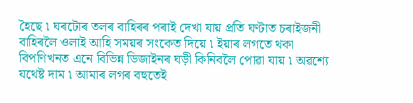হৈছে ৷ ঘৰটোৰ তলৰ বাহিৰৰ পৰাই দেখা যায় প্ৰতি ঘণ্টাত চৰাইজনী বাহিৰলৈ ওলাই আহি সময়ৰ সংকেত দিয়ে ৷ ইয়াৰ লগতে থকা বিপণিখনত এনে বিভিন্ন ডিজাইনৰ ঘড়ী কিনিবলৈ পোৱা যায় ৷ অৱশ্যে যথেষ্ট দাম ৷ আমাৰ লগৰ বহুতেই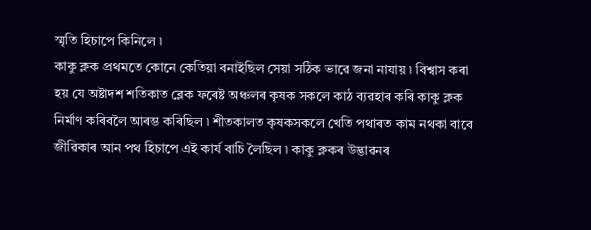স্মৃতি হিচাপে কিনিলে ৷
কাকু ক্লক প্ৰথমতে কোনে কেতিয়া বনাইছিল সেয়া সঠিক ভাৱে জনা নাযায় ৷ বিশ্বাস কৰা হয় যে অষ্টাদশ শতিকাত ব্লেক ফৰেষ্ট অঞ্চলৰ কৃষক সকলে কাঠ ব্যৱহাৰ কৰি কাকু ক্লক নিৰ্মাণ কৰিবলৈ আৰম্ভ কৰিছিল ৷ শীতকালত কৃষকসকলে খেতি পথাৰত কাম নথকা বাবে জীৱিকাৰ আন পথ হিচাপে এই কাৰ্য বাচি লৈছিল ৷ কাকু ক্লকৰ উদ্ভাৱনৰ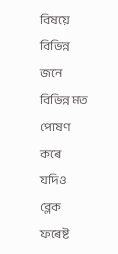বিষয়ে বিভিন্ন জনে বিভিন্ন মত পোষণ কৰে যদিও ব্লেক ফৰেষ্ট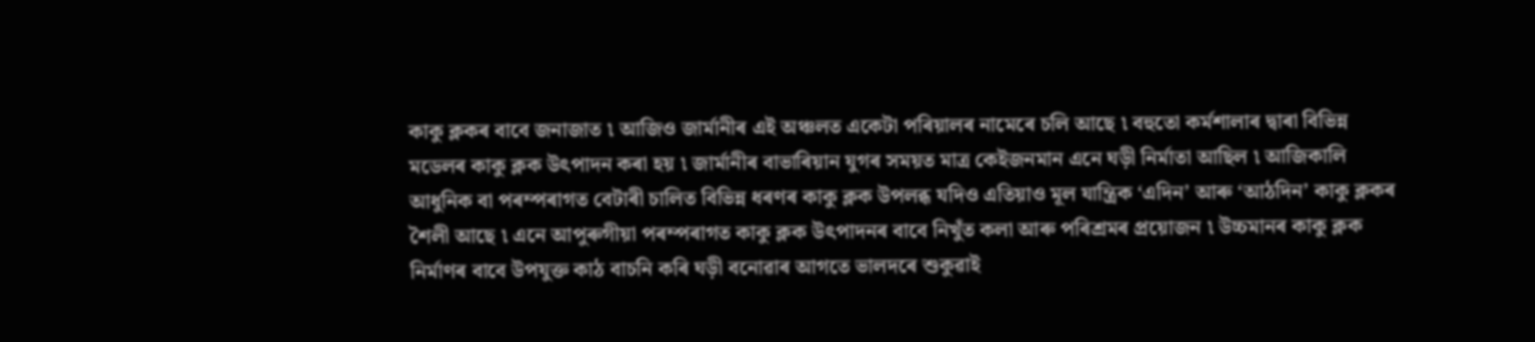কাকু ক্লকৰ বাবে জনাজাত ৷ আজিও জাৰ্মানীৰ এই অঞ্চলত একেটা পৰিয়ালৰ নামেৰে চলি আছে ৷ বহুতো কৰ্মশালাৰ দ্বাৰা বিভিন্ন মডেলৰ কাকু ক্লক উৎপাদন কৰা হয় ৷ জাৰ্মানীৰ বাভাৰিয়ান যুগৰ সময়ত মাত্ৰ কেইজনমান এনে ঘড়ী নিৰ্মাতা আছিল ৷ আজিকালি আধুনিক বা পৰম্পৰাগত বেটাৰী চালিত বিভিন্ন ধৰণৰ কাকু ক্লক উপলব্ধ যদিও এতিয়াও মূল যান্ত্ৰিক ‘এদিন’ আৰু ‘আঠদিন’ কাকু ক্লকৰ শৈলী আছে ৷ এনে আপুৰুগীয়া পৰম্পৰাগত কাকু ক্লক উৎপাদনৰ বাবে নিখুঁত কলা আৰু পৰিশ্ৰমৰ প্ৰয়োজন ৷ উচ্চমানৰ কাকু ক্লক নিৰ্মাণৰ বাবে উপযুক্ত কাঠ বাচনি কৰি ঘড়ী বনোৱাৰ আগতে ভালদৰে শুকুৱাই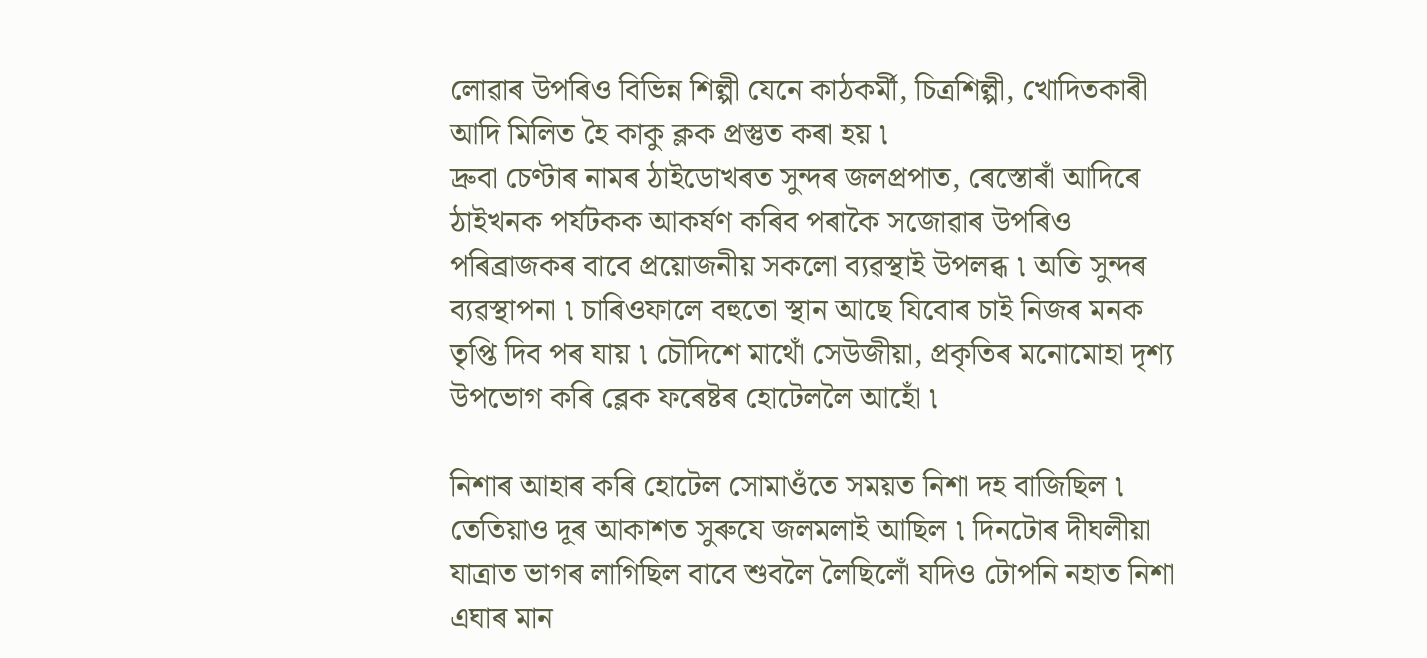লোৱাৰ উপৰিও বিভিন্ন শিল্পী যেনে কাঠকৰ্মী, চিত্ৰশিল্পী, খোদিতকাৰী আদি মিলিত হৈ কাকু ক্লক প্ৰস্তুত কৰা হয় ৷
দ্ৰুবা চেণ্টাৰ নামৰ ঠাইডোখৰত সুন্দৰ জলপ্ৰপাত, ৰেস্তোৰাঁ আদিৰে ঠাইখনক পৰ্যটকক আকৰ্ষণ কৰিব পৰাকৈ সজোৱাৰ উপৰিও পৰিব্ৰাজকৰ বাবে প্ৰয়োজনীয় সকলো ব্যৱস্থাই উপলব্ধ ৷ অতি সুন্দৰ ব্যৱস্থাপনা ৷ চাৰিওফালে বহুতো স্থান আছে যিবোৰ চাই নিজৰ মনক তৃপ্তি দিব পৰ যায় ৷ চৌদিশে মাথোঁ সেউজীয়া, প্ৰকৃতিৰ মনোমোহা দৃশ্য উপভোগ কৰি ব্লেক ফৰেষ্টৰ হোটেললৈ আহোঁ ৷

নিশাৰ আহাৰ কৰি হোটেল সোমাওঁতে সময়ত নিশা দহ বাজিছিল ৷ তেতিয়াও দূৰ আকাশত সুৰুযে জলমলাই আছিল ৷ দিনটোৰ দীঘলীয়া যাত্ৰাত ভাগৰ লাগিছিল বাবে শুবলৈ লৈছিলোঁ যদিও টোপনি নহাত নিশা এঘাৰ মান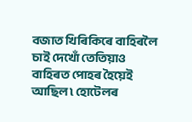বজাত খিৰিকিৰে বাহিৰলৈ চাই দেখোঁ তেতিয়াও বাহিৰত পোহৰ হৈয়েই আছিল ৷ হোটেলৰ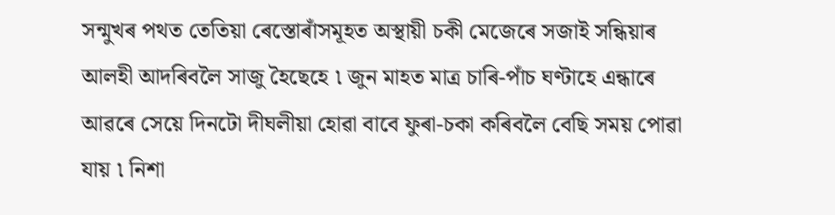সন্মুখৰ পথত তেতিয়া ৰেস্তোৰাঁসমূহত অস্থায়ী চকী মেজেৰে সজাই সন্ধিয়াৰ আলহী আদৰিবলৈ সাজু হৈছেহে ৷ জুন মাহত মাত্ৰ চাৰি-পাঁচ ঘণ্টাহে এন্ধাৰে আৱৰে সেয়ে দিনটো দীঘলীয়া হোৱা বাবে ফুৰা-চকা কৰিবলৈ বেছি সময় পোৱা যায় ৷ নিশা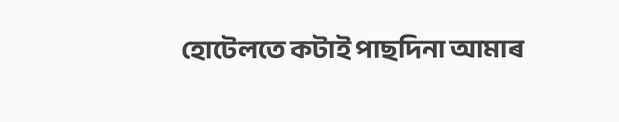হোটেলতে কটাই পাছদিনা আমাৰ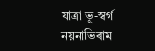যাত্ৰা ভূ-স্বৰ্গ নয়নাভিৰাম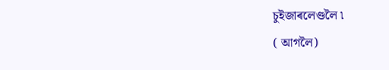চুইজাৰলেণ্ডলৈ ৷
( আগলৈ)